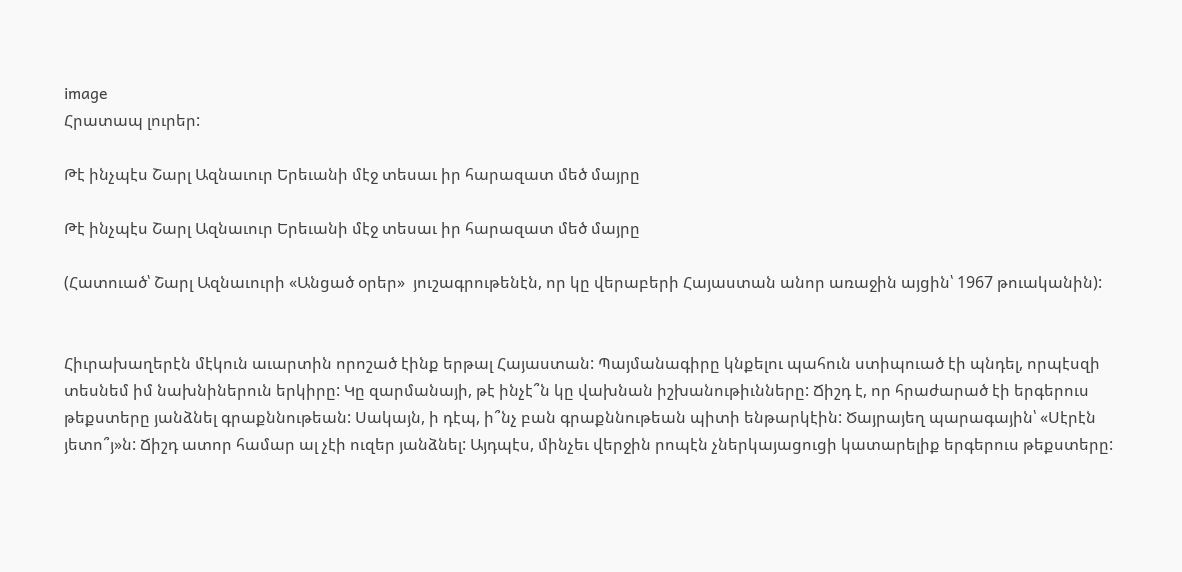image
Հրատապ լուրեր:

Թէ ինչպէս Շարլ Ազնաւուր Երեւանի մէջ տեսաւ իր հարազատ մեծ մայրը

Թէ ինչպէս Շարլ Ազնաւուր Երեւանի մէջ տեսաւ իր հարազատ մեծ մայրը

(Հատուած՝ Շարլ Ազնաւուրի «Անցած օրեր»  յուշագրութենէն, որ կը վերաբերի Հայաստան անոր առաջին այցին՝ 1967 թուականին):


Հիւրախաղերէն մէկուն աւարտին որոշած էինք երթալ Հայաստան: Պայմանագիրը կնքելու պահուն ստիպուած էի պնդել, որպէսզի տեսնեմ իմ նախնիներուն երկիրը: Կը զարմանայի, թէ ինչէ՞ն կը վախնան իշխանութիւնները: Ճիշդ է, որ հրաժարած էի երգերուս թեքստերը յանձնել գրաքննութեան: Սակայն, ի դէպ, ի՞նչ բան գրաքննութեան պիտի ենթարկէին: Ծայրայեղ պարագային՝ «Սէրէն յետո՞յ»ն: Ճիշդ ատոր համար ալ չէի ուզեր յանձնել: Այդպէս, մինչեւ վերջին րոպէն չներկայացուցի կատարելիք երգերուս թեքստերը: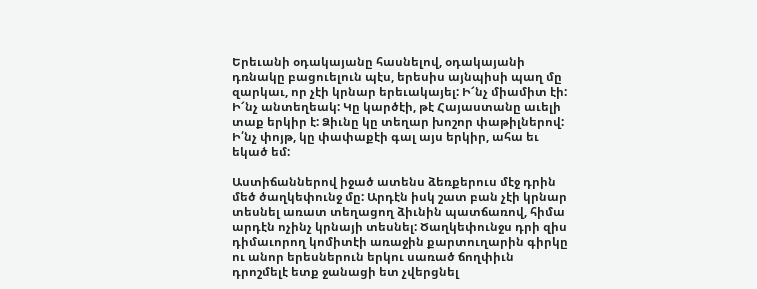Երեւանի օդակայանը հասնելով, օդակայանի դռնակը բացուելուն պէս, երեսիս այնպիսի պաղ մը զարկաւ, որ չէի կրնար երեւակայել: Ի՜նչ միամիտ էի: Ի՜նչ անտեղեակ: Կը կարծէի, թէ Հայաստանը աւելի տաք երկիր է: Ձիւնը կը տեղար խոշոր փաթիլներով: Ի՛նչ փոյթ, կը փափաքէի գալ այս երկիր, ահա եւ եկած եմ:

Աստիճաններով իջած ատենս ձեռքերուս մէջ դրին մեծ ծաղկեփունջ մը: Արդէն իսկ շատ բան չէի կրնար տեսնել առատ տեղացող ձիւնին պատճառով, հիմա արդէն ոչինչ կրնայի տեսնել: Ծաղկեփունջս դրի զիս դիմաւորող կոմիտէի առաջին քարտուղարին գիրկը ու անոր երեսներուն երկու սառած ճողփիւն դրոշմելէ ետք ջանացի ետ չվերցնել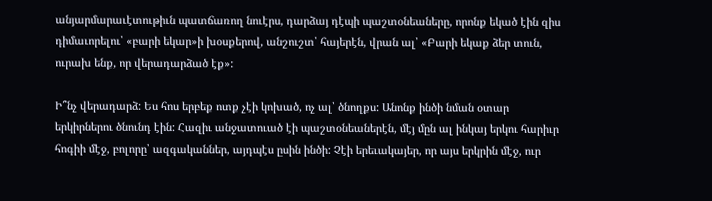անյարմարաւէտութիւն պատճառող նուէրս, դարձայ դէպի պաշտօնեաները, որոնք եկած էին զիս դիմաւորելու՝ «բարի եկար»ի խօսքերով, անշուշտ՝ հայերէն, վրան ալ՝ «Բարի եկաք ձեր տուն, ուրախ ենք, որ վերադարձած էք»:

Ի՞նչ վերադարձ: Ես հոս երբեք ոտք չէի կոխած, ոչ ալ՝ ծնողքս: Անոնք ինծի նման օտար երկիրներու ծնունդ էին: Հազիւ անջատուած էի պաշտօնեաներէն, մէյ մըն ալ ինկայ երկու հարիւր հոգիի մէջ, բոլորը՝ ազգականներ, այդպէս ըսին ինծի: Չէի երեւակայեր, որ այս երկրին մէջ, ուր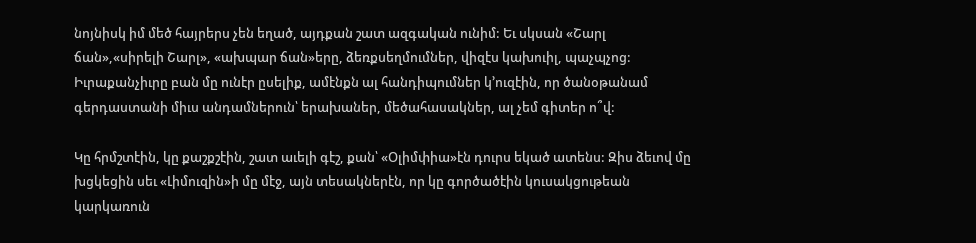նոյնիսկ իմ մեծ հայրերս չեն եղած, այդքան շատ ազգական ունիմ: Եւ սկսան «Շարլ ճան»,«սիրելի Շարլ», «ախպար ճան»երը, ձեռքսեղմումներ, վիզէս կախուիլ, պաչպչոց: Իւրաքանչիւրը բան մը ունէր ըսելիք, ամէնքն ալ հանդիպումներ կ՚ուզէին, որ ծանօթանամ գերդաստանի միւս անդամներուն՝ երախաներ, մեծահասակներ, ալ չեմ գիտեր ո՞վ:

Կը հրմշտէին, կը քաշքշէին, շատ աւելի գէշ, քան՝ «Օլիմփիա»էն դուրս եկած ատենս: Զիս ձեւով մը խցկեցին սեւ «Լիմուզին»ի մը մէջ, այն տեսակներէն, որ կը գործածէին կուսակցութեան կարկառուն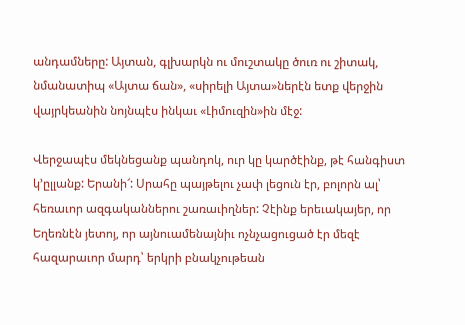անդամները: Այտան, գլխարկն ու մուշտակը ծուռ ու շիտակ, նմանատիպ «Այտա ճան», «սիրելի Այտա»ներէն ետք վերջին վայրկեանին նոյնպէս ինկաւ «Լիմուզին»ին մէջ:

Վերջապէս մեկնեցանք պանդոկ, ուր կը կարծէինք, թէ հանգիստ կ՚ըլլանք: Երանի՜: Սրահը պայթելու չափ լեցուն էր, բոլորն ալ՝ հեռաւոր ազգականներու շառաւիղներ: Չէինք երեւակայեր, որ Եղեռնէն յետոյ, որ այնուամենայնիւ ոչնչացուցած էր մեզէ հազարաւոր մարդ՝ երկրի բնակչութեան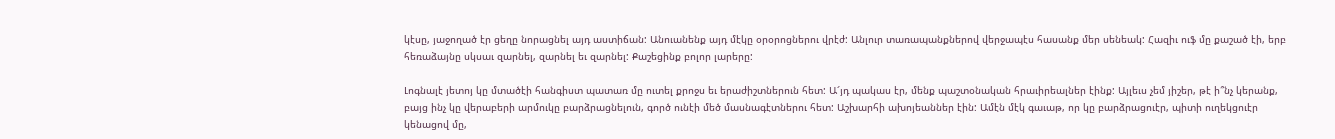կէսը, յաջողած էր ցեղը նորացնել այդ աստիճան: Անուանենք այդ մէկը օրօրոցներու վրէժ: Անլուր տառապանքներով վերջապէս հասանք մեր սենեակ: Հազիւ ուֆ մը քաշած էի, երբ հեռաձայնը սկսաւ զարնել, զարնել եւ զարնել: Քաշեցինք բոլոր լարերը:

Լոգնալէ յետոյ կը մտածէի հանգիստ պատառ մը ուտել քրոջս եւ երաժիշտներուն հետ: Ա՜յդ պակաս էր, մենք պաշտօնական հրաւիրեալներ էինք: Այլեւս չեմ յիշեր, թէ ի՞նչ կերանք, բայց ինչ կը վերաբերի արմուկը բարձրացնելուն, գործ ունէի մեծ մասնագէտներու հետ: Աշխարհի ախոյեաններ էին: Ամէն մէկ գաւաթ, որ կը բարձրացուէր, պիտի ուղեկցուէր կենացով մը,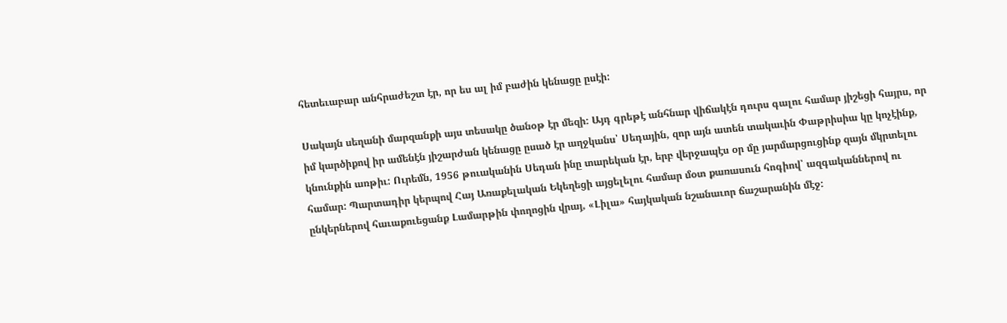հետեւաբար անհրաժեշտ էր, որ ես ալ իմ բաժին կենացը ըսէի:

Սակայն սեղանի մարզանքի այս տեսակը ծանօթ էր մեզի: Այդ գրեթէ անհնար վիճակէն դուրս գալու համար յիշեցի հայրս, որ իմ կարծիքով իր ամենէն յիշարժան կենացը ըսած էր աղջկանս՝ Սեդային, զոր այն ատեն տակաւին Փաթրիսիա կը կոչէինք, կնունքին առթիւ: Ուրեմն, 1956 թուականին Սեդան ինը տարեկան էր, երբ վերջապէս օր մը յարմարցուցինք զայն մկրտելու համար: Պարտադիր կերպով Հայ Առաքելական Եկեղեցի այցելելու համար մօտ քառասուն հոգիով՝ ազգականներով ու ընկերներով հաւաքուեցանք Լամարթին փողոցին վրայ, «Լիլա» հայկական նշանաւոր ճաշարանին մէջ: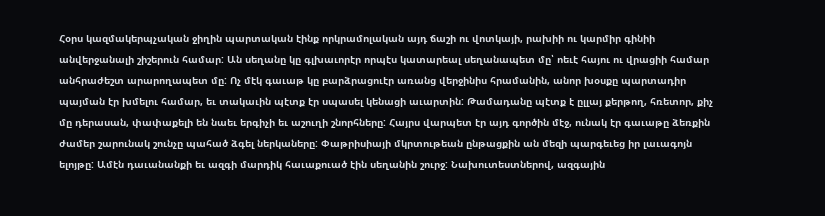Հօրս կազմակերպչական ջիղին պարտական էինք որկրամոլական այդ ճաշի ու վոտկայի, րախիի ու կարմիր գինիի անվերջանալի շիշերուն համար: Ան սեղանը կը գլխաւորէր որպէս կատարեալ սեղանապետ մը՝ ոեւէ հայու ու վրացիի համար անհրաժեշտ արարողապետ մը: Ոչ մէկ գաւաթ կը բարձրացուէր առանց վերջինիս հրամանին, անոր խօսքը պարտադիր պայման էր խմելու համար, եւ տակաւին պէտք էր սպասել կենացի աւարտին: Թամադանը պէտք է ըլլայ քերթող, հռետոր, քիչ մը դերասան, փափաքելի են նաեւ երգիչի եւ աշուղի շնորհները: Հայրս վարպետ էր այդ գործին մէջ, ունակ էր գաւաթը ձեռքին ժամեր շարունակ շունչը պահած ձգել ներկաները: Փաթրիսիայի մկրտութեան ընթացքին ան մեզի պարգեւեց իր լաւագոյն ելոյթը: Ամէն դաւանանքի եւ ազգի մարդիկ հաւաքուած էին սեղանին շուրջ: Նախուտեստներով, ազգային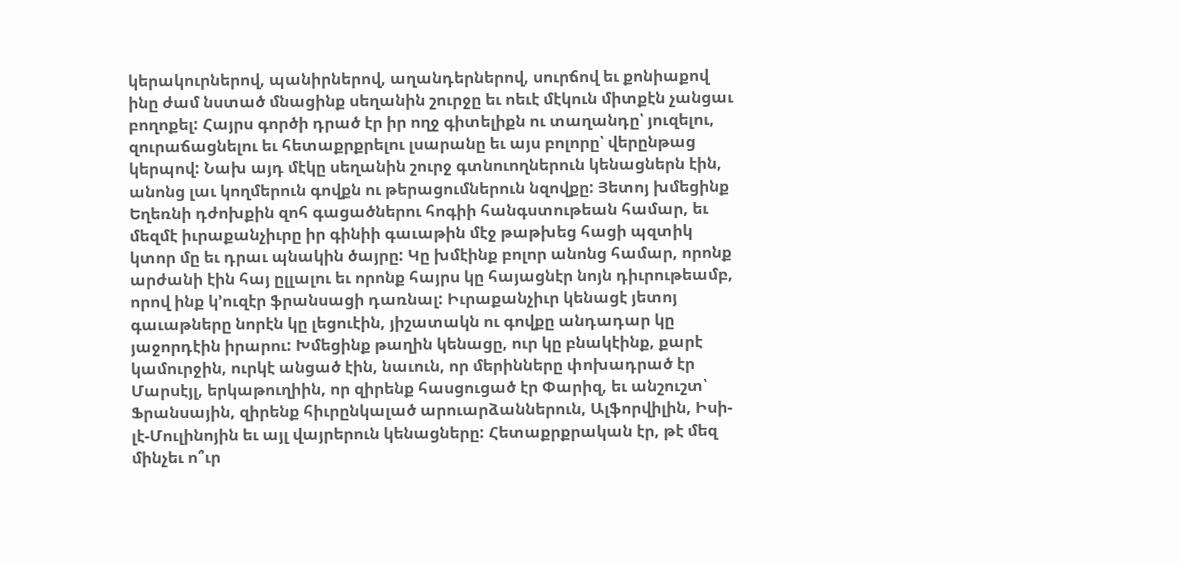կերակուրներով, պանիրներով, աղանդերներով, սուրճով եւ քոնիաքով ինը ժամ նստած մնացինք սեղանին շուրջը եւ ոեւէ մէկուն միտքէն չանցաւ բողոքել: Հայրս գործի դրած էր իր ողջ գիտելիքն ու տաղանդը՝ յուզելու, զուրաճացնելու եւ հետաքրքրելու լսարանը եւ այս բոլորը՝ վերընթաց կերպով: Նախ այդ մէկը սեղանին շուրջ գտնուողներուն կենացներն էին, անոնց լաւ կողմերուն գովքն ու թերացումներուն նզովքը: Յետոյ խմեցինք Եղեռնի դժոխքին զոհ գացածներու հոգիի հանգստութեան համար, եւ մեզմէ իւրաքանչիւրը իր գինիի գաւաթին մէջ թաթխեց հացի պզտիկ կտոր մը եւ դրաւ պնակին ծայրը: Կը խմէինք բոլոր անոնց համար, որոնք արժանի էին հայ ըլլալու եւ որոնք հայրս կը հայացնէր նոյն դիւրութեամբ, որով ինք կ՚ուզէր ֆրանսացի դառնալ: Իւրաքանչիւր կենացէ յետոյ գաւաթները նորէն կը լեցուէին, յիշատակն ու գովքը անդադար կը յաջորդէին իրարու: Խմեցինք թաղին կենացը, ուր կը բնակէինք, քարէ կամուրջին, ուրկէ անցած էին, նաւուն, որ մերինները փոխադրած էր Մարսէյլ, երկաթուղիին, որ զիրենք հասցուցած էր Փարիզ, եւ անշուշտ՝ Ֆրանսային, զիրենք հիւրընկալած արուարձաններուն, Ալֆորվիլին, Իսի-լէ-Մուլինոյին եւ այլ վայրերուն կենացները: Հետաքրքրական էր, թէ մեզ մինչեւ ո՞ւր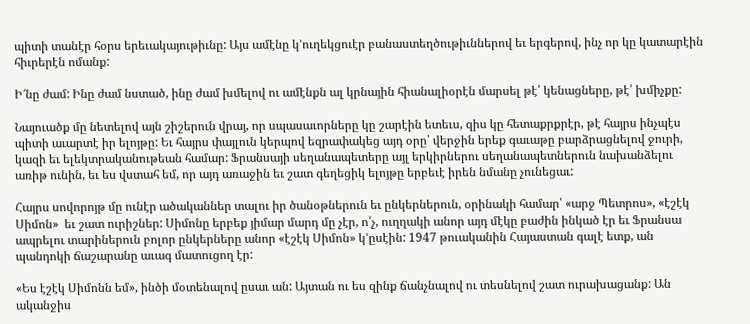պիտի տանէր հօրս երեւակայութիւնը: Այս ամէնը կ՚ուղեկցուէր բանաստեղծութիւններով եւ երգերով, ինչ որ կը կատարէին հիւրերէն ոմանք:

Ի՜նը ժամ: Ինը ժամ նստած, ինը ժամ խմելով ու ամէնքն ալ կրնային հիանալիօրէն մարսել թէ՛ կենացները, թէ՛ խմիչքը:

Նայուածք մը նետելով այն շիշերուն վրայ, որ սպասաւորները կը շարէին ետեւս, զիս կը հետաքրքրէր, թէ հայրս ինչպէս պիտի աւարտէ իր ելոյթը: Եւ հայրս փայլուն կերպով եզրափակեց այդ օրը՝ վերջին երեք գաւաթը բարձրացնելով ջուրի, կազի եւ ելեկտրականութեան համար: Ֆրանսայի սեղանապետերը այլ երկիրներու սեղանապետներուն նախանձելու առիթ ունին, եւ ես վստահ եմ, որ այդ առաջին եւ շատ գեղեցիկ ելոյթը երբեւէ իրեն նմանը չունեցաւ:

Հայրս սովորոյթ մը ունէր ածականներ տալու իր ծանօթներուն եւ ընկերներուն, օրինակի համար՝ «արջ Պետրոս», «էշէկ Սիմոն»  եւ շատ ուրիշներ: Սիմոնը երբեք յիմար մարդ մը չէր, ո՛չ, ուղղակի անոր այդ մէկը բաժին ինկած էր եւ Ֆրանսա ապրելու տարիներուն բոլոր ընկերները անոր «էշէկ Սիմոն» կ՚ըսէին: 1947 թուականին Հայաստան գալէ ետք, ան պանդոկի ճաշարանը աւագ մատուցող էր:

«Ես էշէկ Սիմոնն եմ», ինծի մօտենալով ըսաւ ան: Այտան ու ես զինք ճանչնալով ու տեսնելով շատ ուրախացանք: Ան ականջիս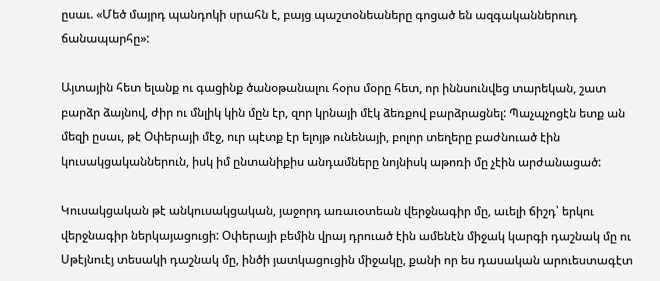ըսաւ. «Մեծ մայրդ պանդոկի սրահն է, բայց պաշտօնեաները գոցած են ազգականներուդ ճանապարհը»:

Այտային հետ ելանք ու գացինք ծանօթանալու հօրս մօրը հետ, որ իննսունվեց տարեկան, շատ բարձր ձայնով, ժիր ու մնլիկ կին մըն էր, զոր կրնայի մէկ ձեռքով բարձրացնել: Պաչպչոցէն ետք ան մեզի ըսաւ, թէ Օփերայի մէջ, ուր պէտք էր ելոյթ ունենայի, բոլոր տեղերը բաժնուած էին կուսակցականներուն, իսկ իմ ընտանիքիս անդամները նոյնիսկ աթոռի մը չէին արժանացած:

Կուսակցական թէ անկուսակցական, յաջորդ առաւօտեան վերջնագիր մը, աւելի ճիշդ՝ երկու վերջնագիր ներկայացուցի: Օփերայի բեմին վրայ դրուած էին ամենէն միջակ կարգի դաշնակ մը ու Սթէյնուէյ տեսակի դաշնակ մը, ինծի յատկացուցին միջակը, քանի որ ես դասական արուեստագէտ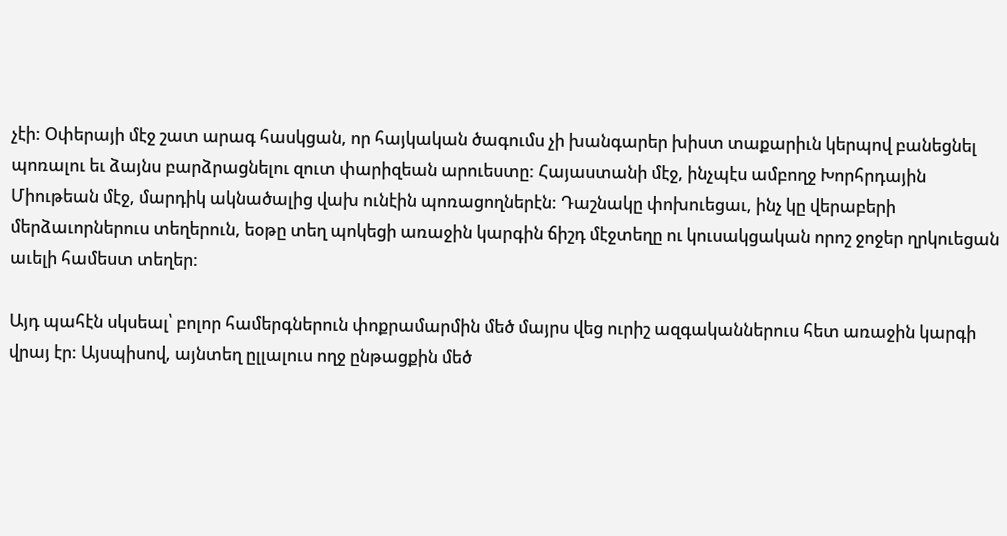չէի: Օփերայի մէջ շատ արագ հասկցան, որ հայկական ծագումս չի խանգարեր խիստ տաքարիւն կերպով բանեցնել պոռալու եւ ձայնս բարձրացնելու զուտ փարիզեան արուեստը: Հայաստանի մէջ, ինչպէս ամբողջ Խորհրդային Միութեան մէջ, մարդիկ ակնածալից վախ ունէին պոռացողներէն: Դաշնակը փոխուեցաւ, ինչ կը վերաբերի մերձաւորներուս տեղերուն, եօթը տեղ պոկեցի առաջին կարգին ճիշդ մէջտեղը ու կուսակցական որոշ ջոջեր ղրկուեցան աւելի համեստ տեղեր:

Այդ պահէն սկսեալ՝ բոլոր համերգներուն փոքրամարմին մեծ մայրս վեց ուրիշ ազգականներուս հետ առաջին կարգի վրայ էր: Այսպիսով, այնտեղ ըլլալուս ողջ ընթացքին մեծ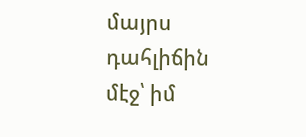մայրս դահլիճին մէջ՝ իմ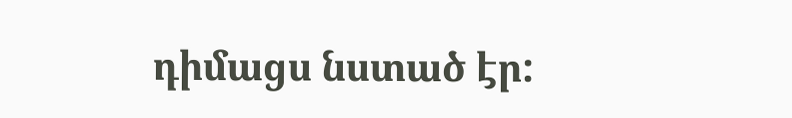դիմացս նստած էր: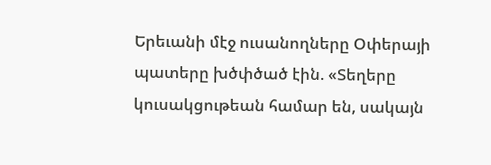Երեւանի մէջ ուսանողները Օփերայի պատերը խծփծած էին. «Տեղերը կուսակցութեան համար են, սակայն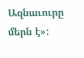Ազնաւուրը մերն է»: